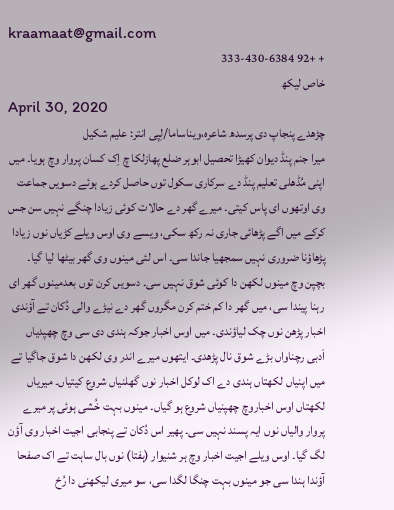kraamaat@gmail.com
+ +92 333-430-6384
خاص لیکھ
April 30, 2020
چڑھدے پنجاپ دی پرسدھ شاعرہ،ویناساما/لِپی انتر: علیم شکیل
میرا جنم پنڈ دیوان کھیڑا تحصیل ابوہر ضلع پھازلکا چ اِک کسان پروار وچ ہویا۔ میں اپنی مُڈھلی تعلیم پنڈ دے سرکاری سکول توں حاصل کردے ہوئے دسویں جماعت وی اوتھوں ای پاس کیتی۔ میرے گھر دے حالات کوئی زیادا چنگے نہیں سن جس کرکے میں اگے پڑھائی جاری نہ رکھ سکی، ویسے وی اوس ویلے کڑیاں نوں زیادا پڑھاؤنا ضروری نہیں سمجھیا جاندا سی۔ اس لئی مینوں وی گھر بیٹھا لیا گیا۔ بچپن وچ مینوں لکھن دا کوئی شوق نہیں سی۔ دسویں کرن توں بعدمینوں گھر ای رہنا پیندا سی، میں گھر دا کم ختم کرن مگروں گھر دے نیڑے والی دُکان تے آؤندی اخبار پڑھن نوں چک لیاؤندی۔ میں اوس اخبار جوکہ ہندی دی سی وچ چھپدیاں اَدبی رچناواں بڑے شوق نال پڑھدی۔ ایتھوں میرے اندر وی لکھن دا شوق جاگیا تے میں اپنیاں لکھتاں ہندی دے اک لوکل اخبار نوں گھلنیاں شروع کیتیاں۔ میریاں لکھتاں اوس اخباروچ چھپنیاں شروع ہو گیاں۔ مینوں بہت خُشی ہوئی پر میرے پروار والیاں نوں ایہ پسند نہیں سی۔ پھیر اس دُکان تے پنجابی اجیت اخبار وی آؤن لگ گیا۔ اوس ویلے اجیت اخبار وچ ہر شنیوار (ہفتا) نوں بال ساہت تے اک صفحا آؤندا ہندا سی جو مینوں بہت چنگا لگدا سی، سو میری لیکھنی دا رُخ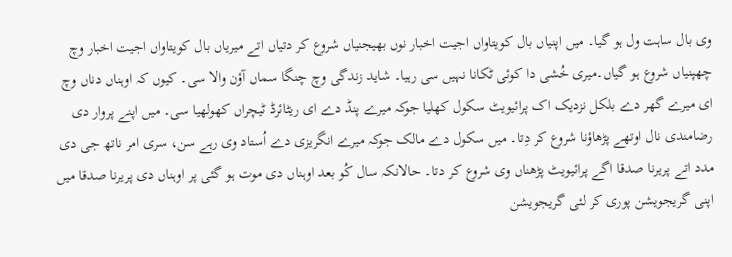وی بال ساہت ول ہو گیا۔ میں اپنیاں بال کویتاواں اجیت اخبار نوں بھیجنیاں شروع کر دتیاں اتے میریاں بال کویتاواں اجیت اخبار وچ چھپنیاں شروع ہو گیاں۔میری خُشی دا کوئی ٹکانا نہیں سی رہیا۔ شاید زندگی وچ چنگا سماں آؤن والا سی۔ کیوں کہ اوہناں دناں وچ ای میرے گھر دے بلکل نزدیک اک پرائیویٹ سکول کھلیا جوکہ میرے پنڈ دے ای ریٹائرڈ ٹیچراں کھولھیا سی۔ میں اپنے پروار دی رضامندی نال اوتھے پڑھاؤنا شروع کر دِتا۔ میں سکول دے مالک جوکہ میرے انگریزی دے اُستاد وی رہے سن، سری امر ناتھ جی دی مدد اتے پریرنا صدقا اگے پرائیویٹ پڑھناں وی شروع کر دتا۔ حالانکہ سال کُو بعد اوہناں دی موت ہو گئی پر اوہناں دی پریرنا صدقا میں اپنی گریجویشن پوری کر لئی گریجویشن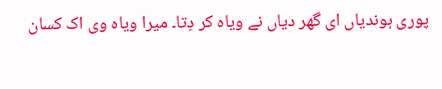پوری ہوندیاں ای گھر دیاں نے ویاہ کر دِتا۔ میرا ویاہ وی اک کسان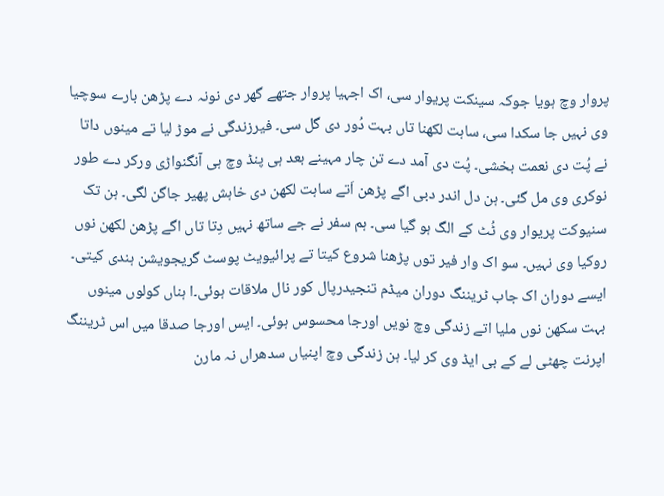پروار وچ ہویا جوکہ سینکت پریوار سی، اک اجہیا پروار جتھے گھر دی نونہ دے پڑھن بارے سوچیا وی نہیں جا سکدا سی، ساہت لکھنا تاں بہت دُور دی گل سی۔ فیرزندگی نے موڑ لیا تے مینوں داتا نے پُت دی نعمت بخشی۔ پُت دی آمد دے تن چار مہینے بعد ہی پنڈ وچ ہی آنگنواڑی ورکر دے طور نوکری وی مل گئی۔ ہن دل اندر دبی اگے پڑھن اَتے ساہت لکھن دی خاہش پھیر جاگن لگی۔ ہن تک سنیوکت پریوار وی ٹُٹ کے الگ ہو گیا سی۔ ہم سفر نے جے ساتھ نہیں دِتا تاں اگے پڑھن لکھن نوں روکیا وی نہیں۔ سو اک وار فیر توں پڑھنا شروع کیتا تے پرائیویٹ پوسٹ گریجویشن ہندی کیتی۔ ایسے دوران اک جاب ٹریننگ دوران میڈم تنجیدرپال کور نال ملاقات ہوئی۔ا ہناں کولوں مینوں بہت سکھن نوں ملیا اتے زندگی وچ نویں اورجا محسوس ہوئی۔ ایس اورجا صدقا میں اس ٹریننگ اپرنت چھٹی لے کے بی ایڈ وی کر لیا۔ ہن زندگی وچ اپنیاں سدھراں نہ مارن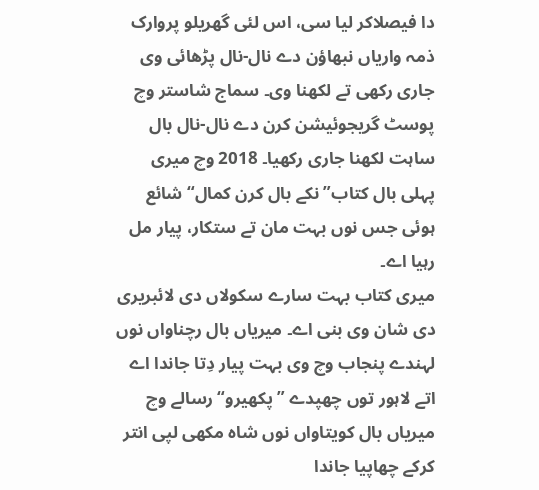دا فیصلاکر لیا سی، اس لئی گھریلو پروارک ذمہ واریاں نبھاؤن دے نال-نال پڑھائی وی جاری رکھی تے لکھنا وی۔ سماج شاستر وچ پوسٹ گریجوئیشن کرن دے نال-نال بال ساہت لکھنا جاری رکھیا۔ 2018 وچ میری پہلی بال کتاب”نکے بال کرن کمال“شائع ہوئی جس نوں بہت مان تے ستکار، پیار مل رہیا اے۔
میری کتاب بہت سارے سکولاں دی لائبریری دی شان وی بنی اے۔ میریاں بال رچناواں نوں لہندے پنجاب وچ وی بہت پیار دِتا جاندا اے اتے لاہور توں چھپدے ”پکھیرو“رسالے وچ میریاں بال کویتاواں نوں شاہ مکھی لپی انتر کرکے چھاپیا جاندا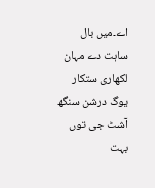اے۔میں بال ساہت دے مہان لکھاری ستکار یوگ درشن سنگھ آشٹ جی توں بہت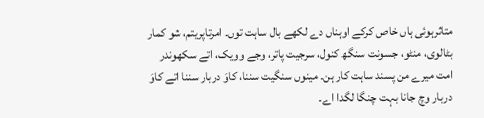متاثرہوئی ہاں خاص کرکے اوہناں دے لکھے بال ساہت توں۔ امرتاپریتم، شو کمار بٹالوی، منٹو، جسونت سنگھ کنول، سرجیت پاتر، وجے وویک، اتے سکھوندر امت میرے من پسند ساہت کار ہن۔ مینوں سنگیت سننا، کاوَ دربار سننا اتے کاوَ دربار وچ جانا بہت چنگا لگدا اے۔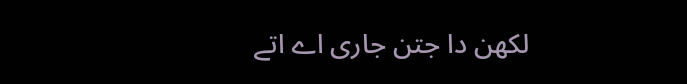لکھن دا جتن جاری اے اتے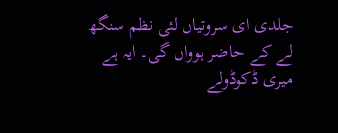جلدی ای سروتیاں لئی نظم سنگھ لے کے حاضر ہوواں گی۔ ایہ ہے میری ڈکوڈولے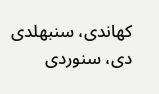کھاندی، سنبھلدی دی، سنوردی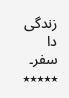زندگی دا سفر۔
٭٭٭٭٭